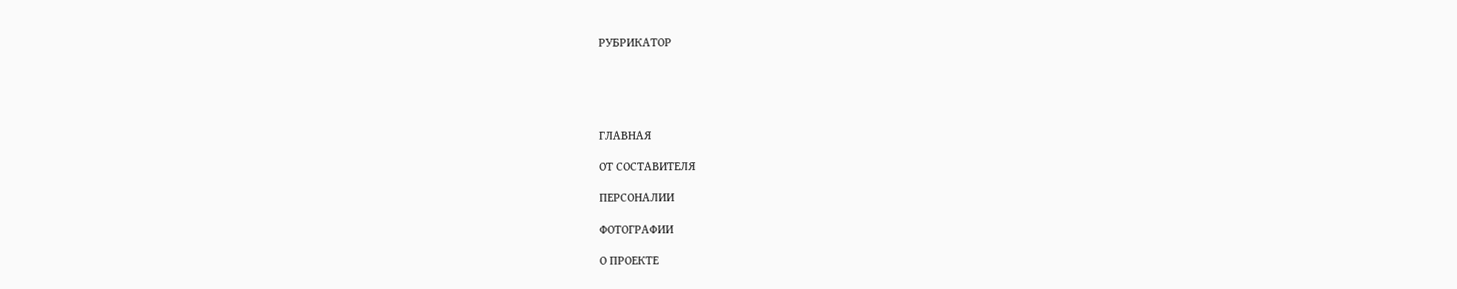РУБРИКАТОР





ГЛАВНАЯ

ОТ СОСТАВИТЕЛЯ

ПЕРСОНАЛИИ

ФОТОГРАФИИ

О ПРОЕКТЕ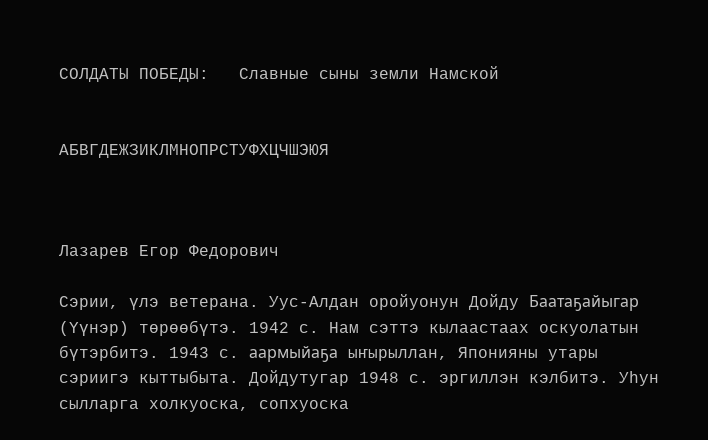СОЛДАТЫ ПОБЕДЫ:   Славные сыны земли Намской


АБВГДЕЖЗИКЛМНОПРСТУФХЦЧШЭЮЯ



Лазарев Егор Федорович

Сэрии, үлэ ветерана. Уус-Алдан оройуонун Дойду Баатаҕайыгар (Үүнэр) төрөөбүтэ. 1942 с. Нам сэттэ кылаастаах оскуолатын бүтэрбитэ. 1943 с. аармыйаҕа ыҥырыллан, Японияны утары сэриигэ кыттыбыта. Дойдутугар 1948 с. эргиллэн кэлбитэ. Уһун сылларга холкуоска, сопхуоска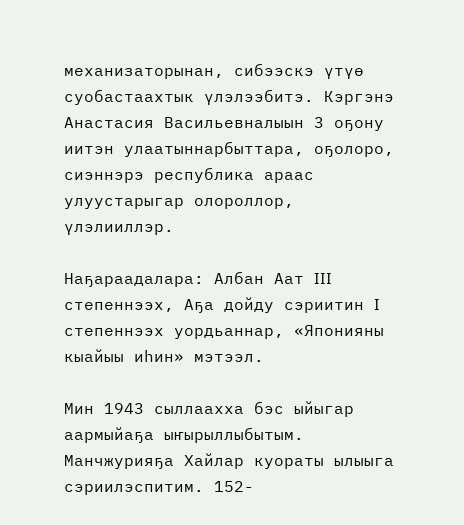механизаторынан, сибээскэ үтүө суобастаахтык үлэлээбитэ. Кэргэнэ Анастасия Васильевналыын 3 оҕону иитэн улаатыннарбыттара, оҕолоро, сиэннэрэ республика араас улуустарыгар олороллор, үлэлииллэр.

Наҕараадалара: Албан Аат III степеннээх, Аҕа дойду сэриитин I степеннээх уордьаннар, «Японияны кыайыы иһин» мэтээл.

Мин 1943 сыллаахха бэс ыйыгар аармыйаҕа ыҥырыллыбытым. Манчжурияҕа Хайлар куораты ылыыга сэриилэспитим. 152-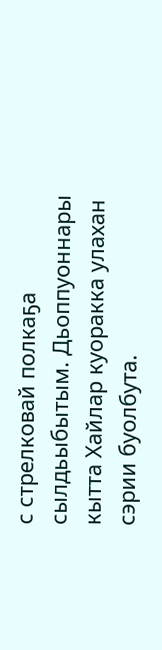с стрелковай полкаҕа сылдьыбытым. Дьоппуоннары кытта Хайлар куоракка улахан сэрии буолбута.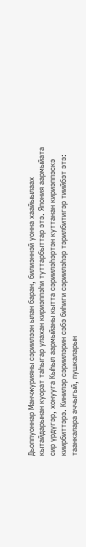Дьоппуоннар Манчжурияны сэриилээн ылан баран, билиэннэй уонна хаайыылаах кытайдарынан куорат таһыгар улахан кириэппэһи туттарбыттар этэ. Япония аармыйата сир үрдүгэр, хонууга Кыһыл аармыйаны кытта сэриилэһэртэн куттанан кириэппэскэ киирбиттэрэ. Кинилэр сэриилэрин сэбэ биһиги сэриилэһэр тэрилбитигэр тиийбэт этэ: таанкалара аччыгый, пушкаларын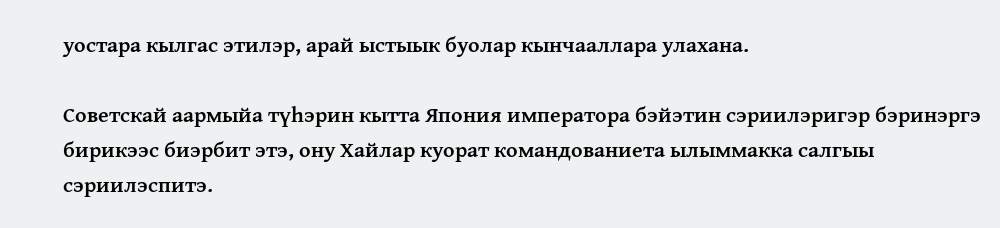уостара кылгас этилэр, арай ыстыык буолар кынчааллара улахана.

Советскай аармыйа түһэрин кытта Япония императора бэйэтин сэриилэригэр бэринэргэ бирикээс биэрбит этэ, ону Хайлар куорат командованиета ылыммакка салгыы сэриилэспитэ.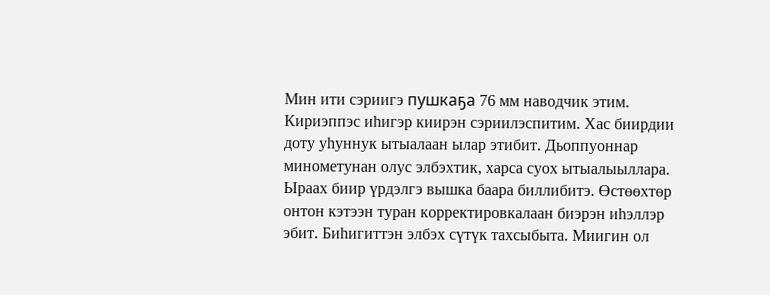Мин ити сэриигэ пушкаҕа 76 мм наводчик этим. Кириэппэс иһигэр киирэн сэриилэспитим. Хас биирдии доту уһуннук ытыалаан ылар этибит. Дьоппуоннар минометунан олус элбэхтик, харса суох ытыалыыллара. Ыраах биир үрдэлгэ вышка баара биллибитэ. Өстөөхтөр онтон кэтээн туран корректировкалаан биэрэн иһэллэр эбит. Биһигиттэн элбэх сүтүк тахсыбыта. Миигин ол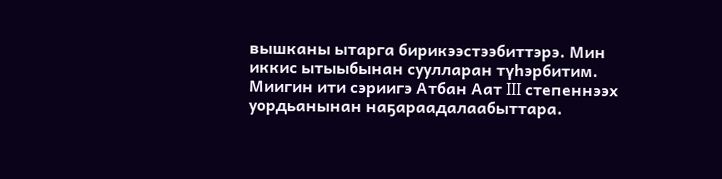вышканы ытарга бирикээстээбиттэрэ. Мин иккис ытыыбынан суулларан түһэрбитим. Миигин ити сэриигэ Атбан Аат III степеннээх уордьанынан наҕараадалаабыттара.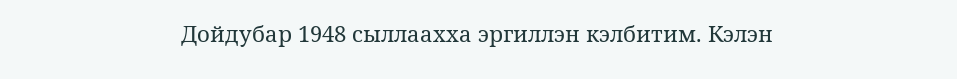Дойдубар 1948 сыллаахха эргиллэн кэлбитим. Кэлэн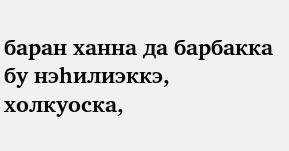баран ханна да барбакка бу нэһилиэккэ, холкуоска,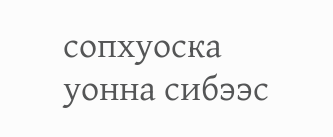сопхуоска уонна сибээс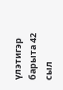үлэтигэр барыта 42 сыл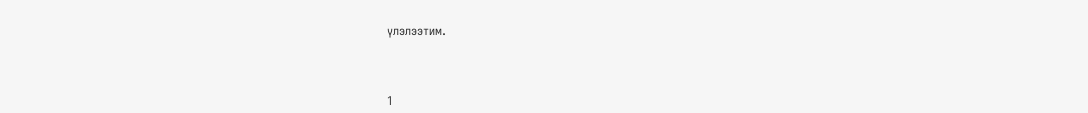үлэлээтим.



1